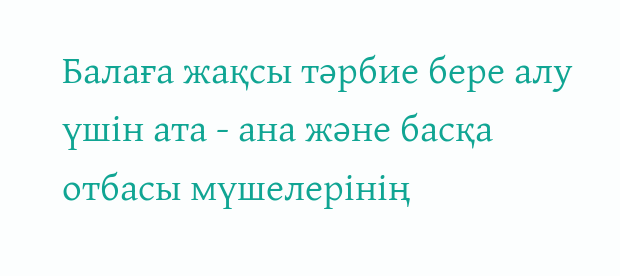Балаға жақсы тәрбие бере алу үшін ата - ана және басқа отбасы мүшелерінің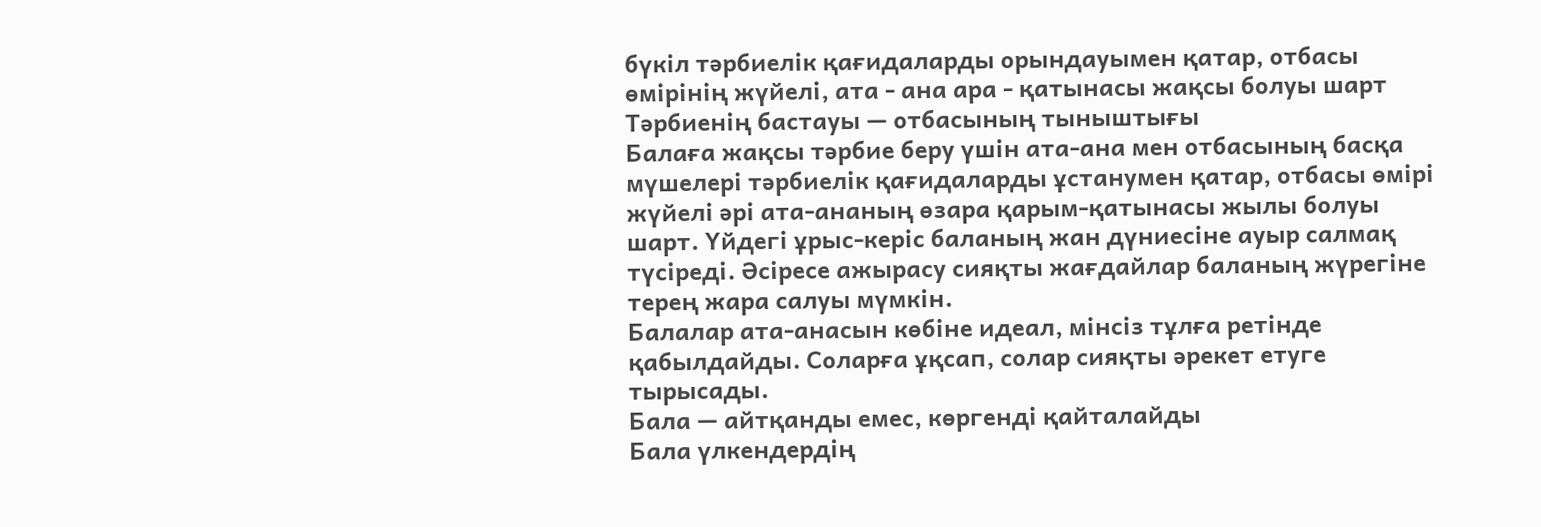бүкіл тәрбиелік қағидаларды орындауымен қатар, отбасы өмірінің жүйелі, ата - ана ара - қатынасы жақсы болуы шарт
Тәрбиенің бастауы — отбасының тыныштығы
Балаға жақсы тәрбие беру үшін ата-ана мен отбасының басқа мүшелері тәрбиелік қағидаларды ұстанумен қатар, отбасы өмірі жүйелі әрі ата-ананың өзара қарым-қатынасы жылы болуы шарт. Үйдегі ұрыс-керіс баланың жан дүниесіне ауыр салмақ түсіреді. Әсіресе ажырасу сияқты жағдайлар баланың жүрегіне терең жара салуы мүмкін.
Балалар ата-анасын көбіне идеал, мінсіз тұлға ретінде қабылдайды. Соларға ұқсап, солар сияқты әрекет етуге тырысады.
Бала — айтқанды емес, көргенді қайталайды
Бала үлкендердің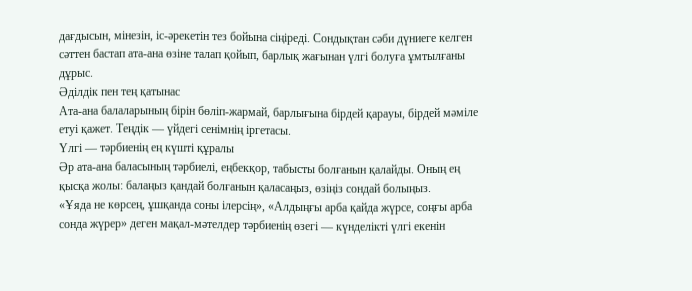дағдысын, мінезін, іс-әрекетін тез бойына сіңіреді. Сондықтан сәби дүниеге келген сәттен бастап ата-ана өзіне талап қойып, барлық жағынан үлгі болуға ұмтылғаны дұрыс.
Әділдік пен тең қатынас
Ата-ана балаларының бірін бөліп-жармай, барлығына бірдей қарауы, бірдей мәміле етуі қажет. Теңдік — үйдегі сенімнің іргетасы.
Үлгі — тәрбиенің ең күшті құралы
Әр ата-ана баласының тәрбиелі, еңбекқор, табысты болғанын қалайды. Оның ең қысқа жолы: балаңыз қандай болғанын қаласаңыз, өзіңіз сондай болыңыз.
«Ұяда не көрсең, ұшқанда соны ілерсің», «Алдыңғы арба қайда жүрсе, соңғы арба сонда жүрер» деген мақал-мәтелдер тәрбиенің өзегі — күнделікті үлгі екенін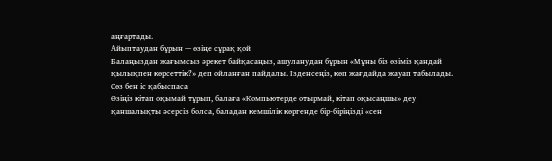аңғартады.
Айыптаудан бұрын — өзіңе сұрақ қой
Балаңыздан жағымсыз әрекет байқасаңыз, ашуланудан бұрын «Мұны біз өзіміз қандай қылықпен көрсеттік?» деп ойланған пайдалы. Ізденсеңіз, көп жағдайда жауап табылады.
Сөз бен іс қабыспаса
Өзіңіз кітап оқымай тұрып, балаға «Компьютерде отырмай, кітап оқысаңшы» деу қаншалықты әсерсіз болса, баладан кемшілік көргенде бір-біріңізді «сен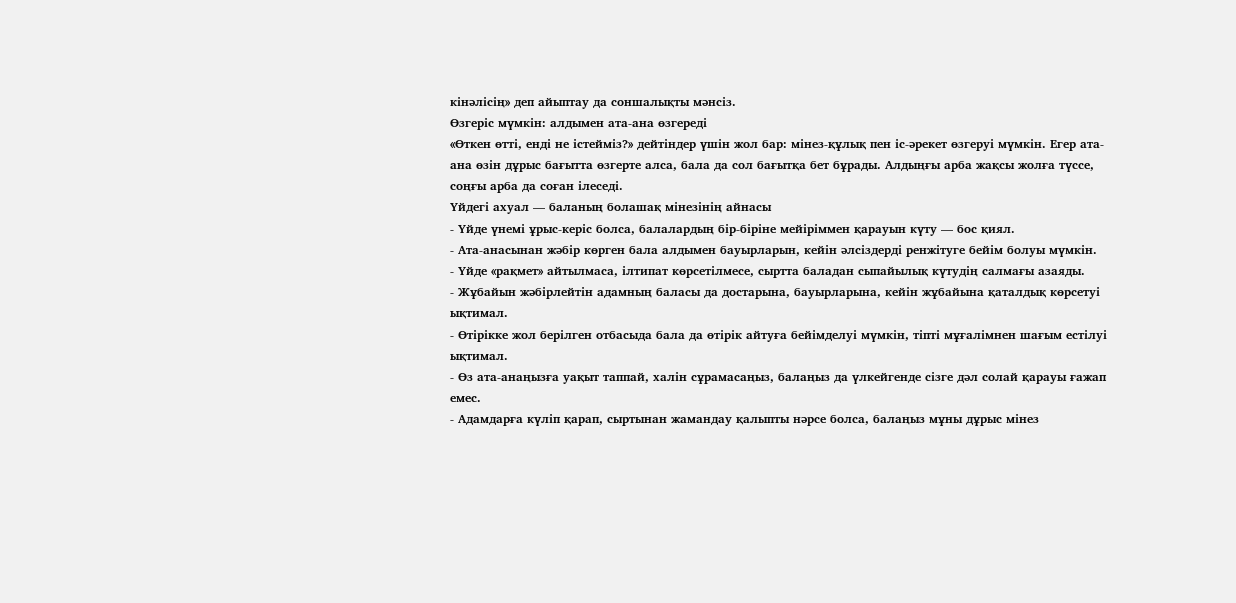кінәлісің» деп айыптау да соншалықты мәнсіз.
Өзгеріс мүмкін: алдымен ата-ана өзгереді
«Өткен өтті, енді не істейміз?» дейтіндер үшін жол бар: мінез-құлық пен іс-әрекет өзгеруі мүмкін. Егер ата-ана өзін дұрыс бағытта өзгерте алса, бала да сол бағытқа бет бұрады. Алдыңғы арба жақсы жолға түссе, соңғы арба да соған ілеседі.
Үйдегі ахуал — баланың болашақ мінезінің айнасы
- Үйде үнемі ұрыс-керіс болса, балалардың бір-біріне мейіріммен қарауын күту — бос қиял.
- Ата-анасынан жәбір көрген бала алдымен бауырларын, кейін әлсіздерді ренжітуге бейім болуы мүмкін.
- Үйде «рақмет» айтылмаса, ілтипат көрсетілмесе, сыртта баладан сыпайылық күтудің салмағы азаяды.
- Жұбайын жәбірлейтін адамның баласы да достарына, бауырларына, кейін жұбайына қаталдық көрсетуі ықтимал.
- Өтірікке жол берілген отбасыда бала да өтірік айтуға бейімделуі мүмкін, тіпті мұғалімнен шағым естілуі ықтимал.
- Өз ата-анаңызға уақыт таппай, халін сұрамасаңыз, балаңыз да үлкейгенде сізге дәл солай қарауы ғажап емес.
- Адамдарға күліп қарап, сыртынан жамандау қалыпты нәрсе болса, балаңыз мұны дұрыс мінез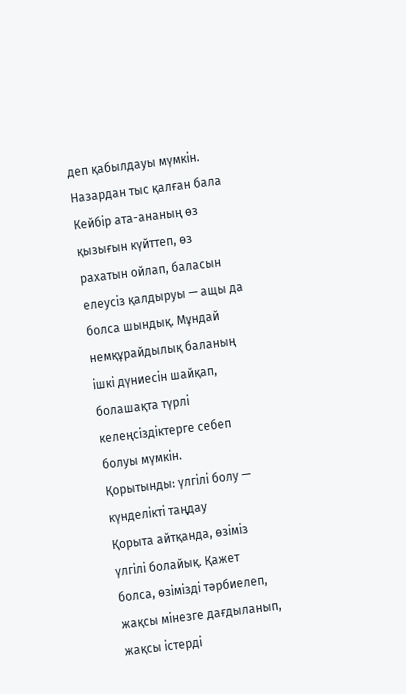деп қабылдауы мүмкін.
Назардан тыс қалған бала
Кейбір ата-ананың өз қызығын күйттеп, өз рахатын ойлап, баласын елеусіз қалдыруы — ащы да болса шындық. Мұндай немқұрайдылық баланың ішкі дүниесін шайқап, болашақта түрлі келеңсіздіктерге себеп болуы мүмкін.
Қорытынды: үлгілі болу — күнделікті таңдау
Қорыта айтқанда, өзіміз үлгілі болайық. Қажет болса, өзімізді тәрбиелеп, жақсы мінезге дағдыланып, жақсы істерді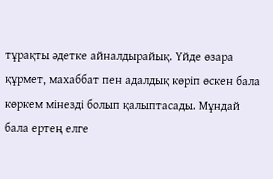тұрақты әдетке айналдырайық. Үйде өзара құрмет, махаббат пен адалдық көріп өскен бала көркем мінезді болып қалыптасады. Мұндай бала ертең елге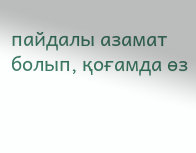пайдалы азамат болып, қоғамда өз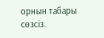орнын табары сөзсіз.